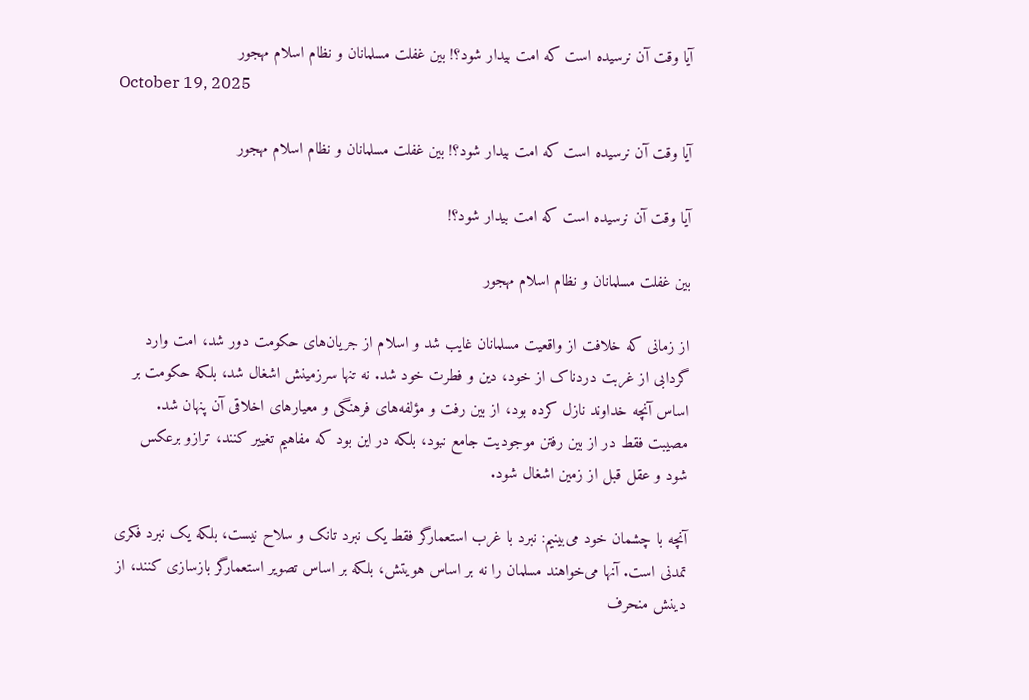آیا وقت آن نرسیده است که امت بیدار شود؟! بین غفلت مسلمانان و نظام اسلام مهجور
October 19, 2025

آیا وقت آن نرسیده است که امت بیدار شود؟! بین غفلت مسلمانان و نظام اسلام مهجور

آیا وقت آن نرسیده است که امت بیدار شود؟!

بین غفلت مسلمانان و نظام اسلام مهجور

از زمانی که خلافت از واقعیت مسلمانان غایب شد و اسلام از جریان‌های حکومت دور شد، امت وارد گردابی از غربت دردناک از خود، دین و فطرت خود شد. نه تنها سرزمینش اشغال شد، بلکه حکومت بر اساس آنچه خداوند نازل کرده بود، از بین رفت و مؤلفه‌های فرهنگی و معیارهای اخلاقی آن پنهان شد. مصیبت فقط در از بین رفتن موجودیت جامع نبود، بلکه در این بود که مفاهیم تغییر کنند، ترازو برعکس شود و عقل قبل از زمین اشغال شود.

آنچه با چشمان خود می‌بینیم: نبرد با غرب استعمارگر فقط یک نبرد تانک و سلاح نیست، بلکه یک نبرد فکری تمدنی است. آنها می‌خواهند مسلمان را نه بر اساس هویتش، بلکه بر اساس تصویر استعمارگر بازسازی کنند، از دینش منحرف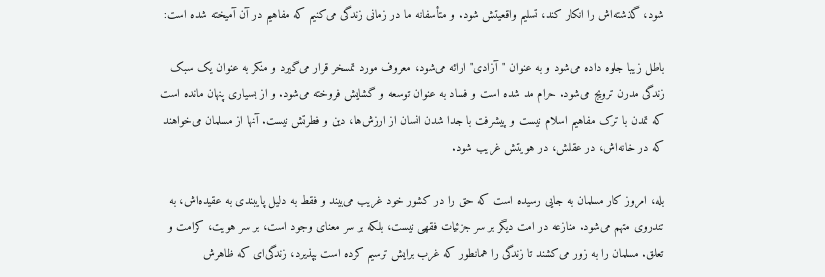شود، گذشته‌اش را انکار کند، تسلیم واقعیتش شود. و متأسفانه ما در زمانی زندگی می‌کنیم که مفاهیم در آن آمیخته شده است:

باطل زیبا جلوه داده می‌شود و به عنوان "آزادی" ارائه می‌شود، معروف مورد تمسخر قرار می‌گیرد و منکر به عنوان یک سبک زندگی مدرن ترویج می‌شود. حرام مد شده است و فساد به عنوان توسعه و گشایش فروخته می‌شود. و از بسیاری پنهان مانده است که تمدن با ترک مفاهیم اسلام نیست و پیشرفت با جدا شدن انسان از ارزش‌ها، دین و فطرتش نیست. آنها از مسلمان می‌خواهند که در خانه‌اش، در عقلش، در هویتش غریب شود.

بله، امروز کار مسلمان به جایی رسیده است که حق را در کشور خود غریب می‌بیند و فقط به دلیل پایبندی به عقیده‌اش، به تندروی متهم می‌شود. منازعه در امت دیگر بر سر جزئیات فقهی نیست، بلکه بر سر معنای وجود است، بر سر هویت، کرامت و تعلق. مسلمان را به زور می‌کشند تا زندگی را همانطور که غرب برایش ترسیم کرده است بپذیرد، زندگی‌ای که ظاهرش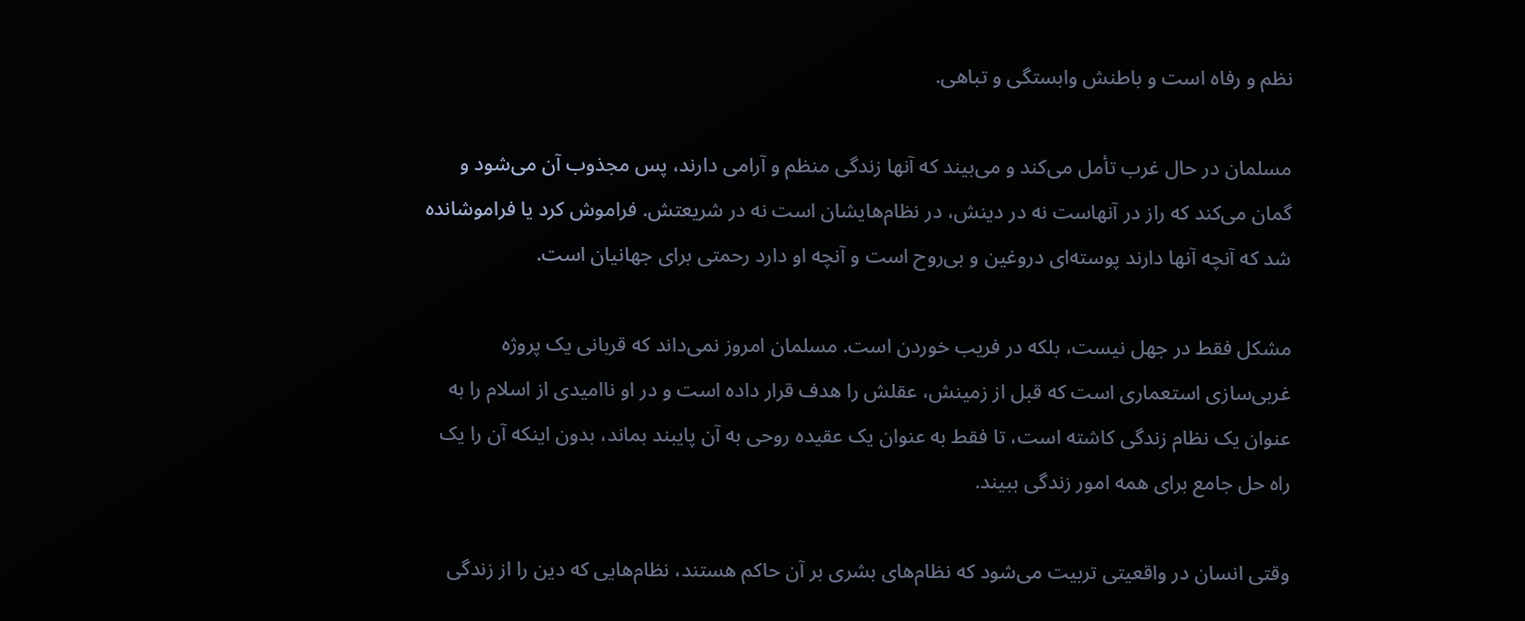نظم و رفاه است و باطنش وابستگی و تباهی.

مسلمان در حال غرب تأمل می‌کند و می‌بیند که آنها زندگی منظم و آرامی دارند، پس مجذوب آن می‌شود و گمان می‌کند که راز در آنهاست نه در دینش، در نظام‌هایشان است نه در شریعتش. فراموش کرد یا فراموشانده شد که آنچه آنها دارند پوسته‌ای دروغین و بی‌روح است و آنچه او دارد رحمتی برای جهانیان است.

مشکل فقط در جهل نیست، بلکه در فریب خوردن است. مسلمان امروز نمی‌داند که قربانی یک پروژه غربی‌سازی استعماری است که قبل از زمینش، عقلش را هدف قرار داده است و در او ناامیدی از اسلام را به عنوان یک نظام زندگی کاشته است، تا فقط به عنوان یک عقیده روحی به آن پایبند بماند، بدون اینکه آن را یک راه حل جامع برای همه امور زندگی ببیند.

وقتی انسان در واقعیتی تربیت می‌شود که نظام‌های بشری بر آن حاکم هستند، نظام‌هایی که دین را از زندگی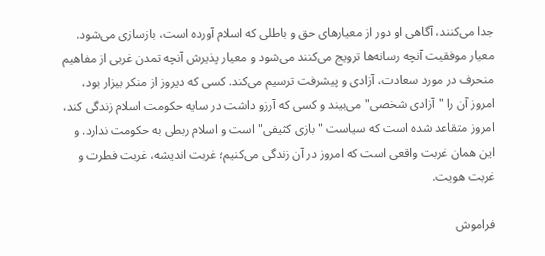جدا می‌کنند، آگاهی او دور از معیارهای حق و باطلی که اسلام آورده است، بازسازی می‌شود. معیار موفقیت آنچه رسانه‌ها ترویج می‌کنند می‌شود و معیار پذیرش آنچه تمدن غربی از مفاهیم منحرف در مورد سعادت، آزادی و پیشرفت ترسیم می‌کند. کسی که دیروز از منکر بیزار بود، امروز آن را "آزادی شخصی" می‌بیند و کسی که آرزو داشت در سایه حکومت اسلام زندگی کند، امروز متقاعد شده است که سیاست "بازی کثیفی" است و اسلام ربطی به حکومت ندارد. و این همان غربت واقعی است که امروز در آن زندگی می‌کنیم؛ غربت اندیشه، غربت فطرت و غربت هویت.

فراموش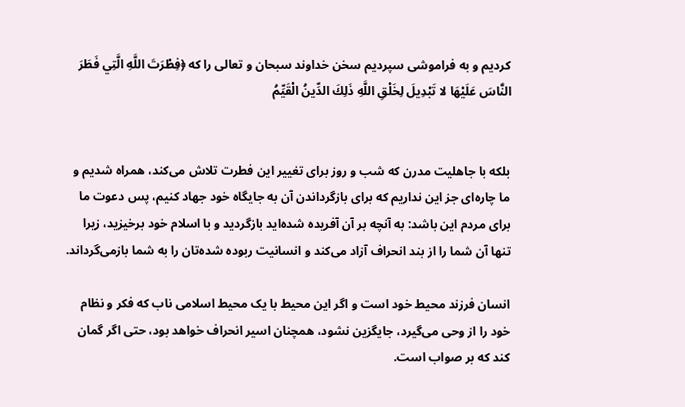کردیم و به فراموشی سپردیم سخن خداوند سبحان و تعالی را که ﴿فِطْرَتَ اللَّهِ الَّتِي فَطَرَ النَّاسَ عَلَيْهَا لا تَبْدِيلَ لِخَلْقِ اللَّهِ ذَلِكَ الدِّينُ الْقَيِّمُ


بلکه با جاهلیت مدرن که شب و روز برای تغییر این فطرت تلاش می‌کند، همراه شدیم و ما چاره‌ای جز این نداریم که برای بازگرداندن آن به جایگاه خود جهاد کنیم، پس دعوت ما برای مردم این باشد: به آنچه بر آن آفریده شده‌اید بازگردید و با اسلام خود برخیزید، زیرا تنها آن شما را از بند انحراف آزاد می‌کند و انسانیت ربوده شده‌تان را به شما بازمی‌گرداند.

انسان فرزند محیط خود است و اگر این محیط با یک محیط اسلامی ناب که فکر و نظام خود را از وحی می‌گیرد، جایگزین نشود، همچنان اسیر انحراف خواهد بود، حتی اگر گمان کند که بر صواب است.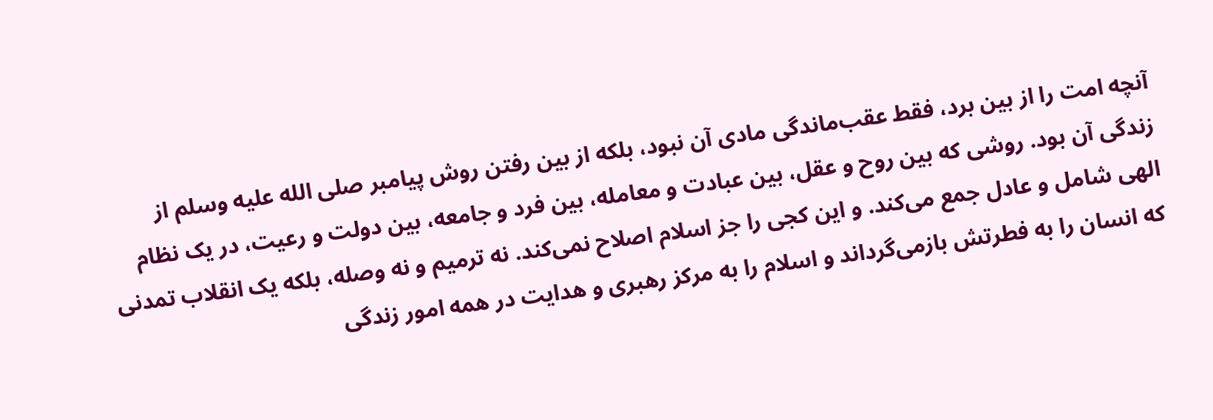آنچه امت را از بین برد، فقط عقب‌ماندگی مادی آن نبود، بلکه از بین رفتن روش پیامبر صلى الله عليه وسلم از زندگی آن بود. روشی که بین روح و عقل، بین عبادت و معامله، بین فرد و جامعه، بین دولت و رعیت، در یک نظام الهی شامل و عادل جمع می‌کند. و این کجی را جز اسلام اصلاح نمی‌کند. نه ترمیم و نه وصله، بلکه یک انقلاب تمدنی که انسان را به فطرتش بازمی‌گرداند و اسلام را به مرکز رهبری و هدایت در همه امور زندگی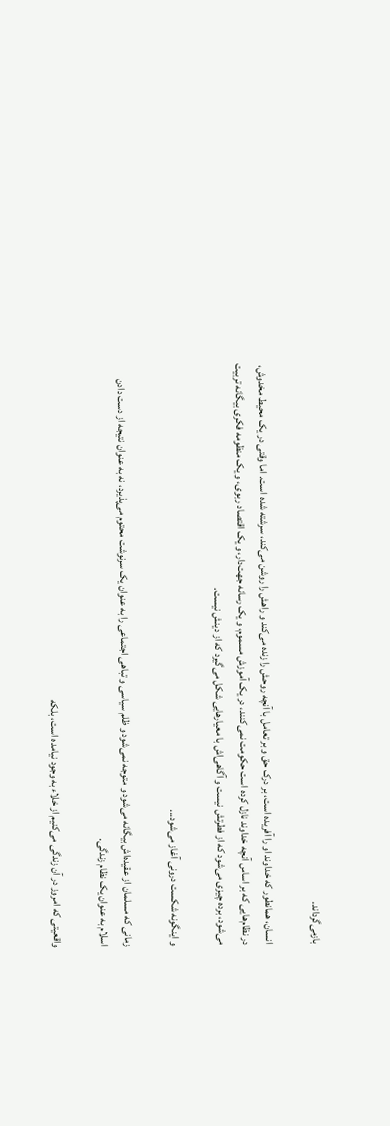بازمی‌گرداند.

انسان، همانطور که خداوند او را آفریده است، بر درک حق و بر تعامل با آنچه روحش را زنده می‌کند و راهش را روشن می‌کند، سرشته شده است. اما وقتی در یک محیط مخدوش، در نظام‌هایی که بر اساس آنچه خداوند نازل کرده است حکومت نمی‌کنند، در یک آموزش مسموم، و یک رسانه جهت‌دار، و یک اقتصاد ربوی، و یک منظومه فکری بیگانه تربیت می‌شود، برده چیزی می‌شود که از فطرتش نیست و آگاهی‌اش با معیارهایی شکل می‌گیرد که از دینش نیست.

و اینگونه شکست درونی آغاز می‌شود...

زمانی که مسلمان از عقیده‌اش بیگانه می‌شود و متوجه نمی‌شود و ظلم سیاسی و تباهی اجتماعی را به عنوان یک سرنوشت محتوم می‌پذیرد، نه به عنوان نتیجه از دست دادن اسلام به عنوان یک نظام زندگی.

واقعیتی که امروز در آن زندگی می‌کنیم از خلاء به وجود نیامده است، بلکه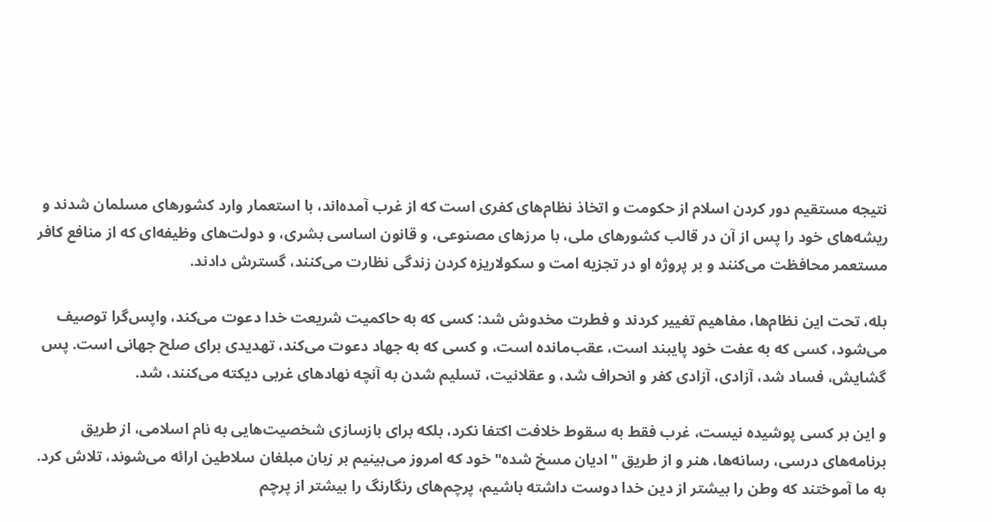نتیجه مستقیم دور کردن اسلام از حکومت و اتخاذ نظام‌های کفری است که از غرب آمده‌اند، با استعمار وارد کشورهای مسلمان شدند و ریشه‌های خود را پس از آن در قالب کشورهای ملی، با مرزهای مصنوعی، و قانون اساسی بشری، و دولت‌های وظیفه‌ای که از منافع کافر مستعمر محافظت می‌کنند و بر پروژه او در تجزیه امت و سکولاریزه کردن زندگی نظارت می‌کنند، گسترش دادند.

بله، تحت این نظام‌ها، مفاهیم تغییر کردند و فطرت مخدوش شد: کسی که به حاکمیت شریعت خدا دعوت می‌کند، واپس‌گرا توصیف می‌شود، کسی که به عفت خود پایبند است، عقب‌مانده است، و کسی که به جهاد دعوت می‌کند، تهدیدی برای صلح جهانی است. پس گشایش، فساد شد، آزادی، آزادی کفر و انحراف شد، و عقلانیت، تسلیم شدن به آنچه نهادهای غربی دیکته می‌کنند، شد.

و این بر کسی پوشیده نیست، غرب فقط به سقوط خلافت اکتفا نکرد، بلکه برای بازسازی شخصیت‌هایی به نام اسلامی، از طریق برنامه‌های درسی، رسانه‌ها، هنر و از طریق "ادیان مسخ شده" خود که امروز می‌بینیم بر زبان مبلغان سلاطین ارائه می‌شوند، تلاش کرد. به ما آموختند که وطن را بیشتر از دین خدا دوست داشته باشیم، پرچم‌های رنگارنگ را بیشتر از پرچم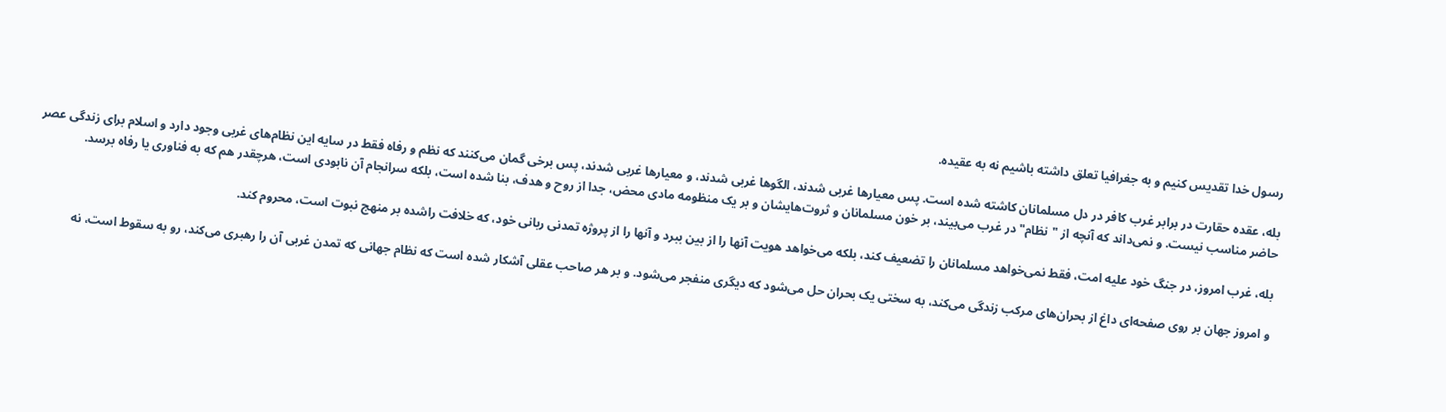رسول خدا تقدیس کنیم و به جغرافیا تعلق داشته باشیم نه به عقیده.

بله، عقده حقارت در برابر غرب کافر در دل مسلمانان کاشته شده است. پس معیارها غربی شدند، الگوها غربی شدند، و معیارها غربی شدند، پس برخی گمان می‌کنند که نظم و رفاه فقط در سایه این نظام‌های غربی وجود دارد و اسلام برای زندگی عصر حاضر مناسب نیست. و نمی‌داند که آنچه از "نظام" در غرب می‌بیند، بر خون مسلمانان و ثروت‌هایشان و بر یک منظومه مادی محض، جدا از روح و هدف، بنا شده است، بلکه سرانجام آن نابودی است، هرچقدر هم که به فناوری یا رفاه برسد.

بله، غرب امروز، در جنگ خود علیه امت، فقط نمی‌خواهد مسلمانان را تضعیف کند، بلکه می‌خواهد هویت آنها را از بین ببرد و آنها را از پروژه تمدنی ربانی خود، که خلافت راشده بر منهج نبوت است، محروم کند.

و امروز جهان بر روی صفحه‌ای داغ از بحران‌های مرکب زندگی می‌کند، به سختی یک بحران حل می‌شود که دیگری منفجر می‌شود. و بر هر صاحب عقلی آشکار شده است که نظام جهانی که تمدن غربی آن را رهبری می‌کند، رو به سقوط است، نه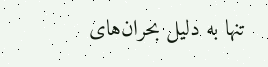تنها به دلیل بحران‌های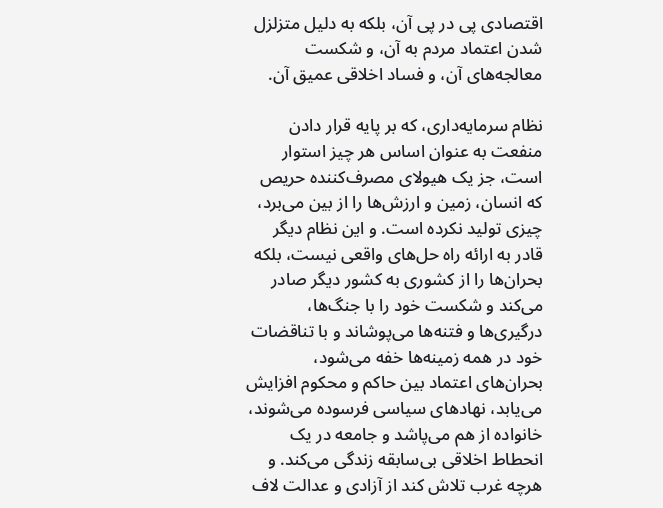اقتصادی پی در پی آن، بلکه به دلیل متزلزل شدن اعتماد مردم به آن، و شکست معالجه‌های آن، و فساد اخلاقی عمیق آن.

نظام سرمایه‌داری، که بر پایه قرار دادن منفعت به عنوان اساس هر چیز استوار است، جز یک هیولای مصرف‌کننده حریص که انسان، زمین و ارزش‌ها را از بین می‌برد، چیزی تولید نکرده است. و این نظام دیگر قادر به ارائه راه حل‌های واقعی نیست، بلکه بحران‌ها را از کشوری به کشور دیگر صادر می‌کند و شکست خود را با جنگ‌ها، درگیری‌ها و فتنه‌ها می‌پوشاند و با تناقضات خود در همه زمینه‌ها خفه می‌شود، بحران‌های اعتماد بین حاکم و محکوم افزایش می‌یابد، نهادهای سیاسی فرسوده می‌شوند، خانواده از هم می‌پاشد و جامعه در یک انحطاط اخلاقی بی‌سابقه زندگی می‌کند. و هرچه غرب تلاش کند از آزادی و عدالت لاف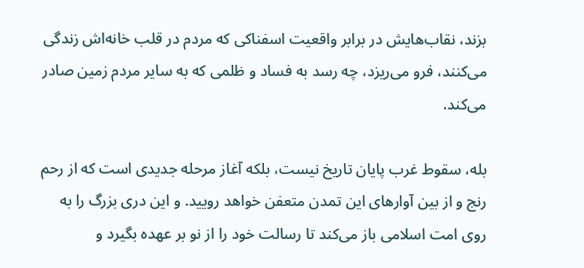بزند، نقاب‌هایش در برابر واقعیت اسفناکی که مردم در قلب خانه‌اش زندگی می‌کنند، فرو می‌ریزد، چه رسد به فساد و ظلمی که به سایر مردم زمین صادر می‌کند.

بله، سقوط غرب پایان تاریخ نیست، بلکه آغاز مرحله جدیدی است که از رحم رنج و از بین آوارهای این تمدن متعفن خواهد رویید. و این دری بزرگ را به روی امت اسلامی باز می‌کند تا رسالت خود را از نو بر عهده بگیرد و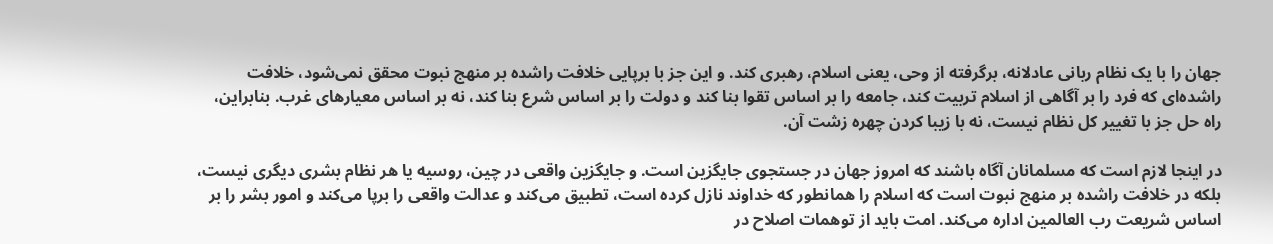جهان را با یک نظام ربانی عادلانه، برگرفته از وحی، یعنی اسلام، رهبری کند. و این جز با برپایی خلافت راشده بر منهج نبوت محقق نمی‌شود، خلافت راشده‌ای که فرد را بر آگاهی از اسلام تربیت کند، جامعه را بر اساس تقوا بنا کند و دولت را بر اساس شرع بنا کند، نه بر اساس معیارهای غرب. بنابراین، راه حل جز با تغییر کل نظام نیست، نه با زیبا کردن چهره زشت آن.

در اینجا لازم است که مسلمانان آگاه باشند که امروز جهان در جستجوی جایگزین است. و جایگزین واقعی در چین، روسیه یا هر نظام بشری دیگری نیست، بلکه در خلافت راشده بر منهج نبوت است که اسلام را همانطور که خداوند نازل کرده است، تطبیق می‌کند و عدالت واقعی را برپا می‌کند و امور بشر را بر اساس شریعت رب العالمین اداره می‌کند. امت باید از توهمات اصلاح در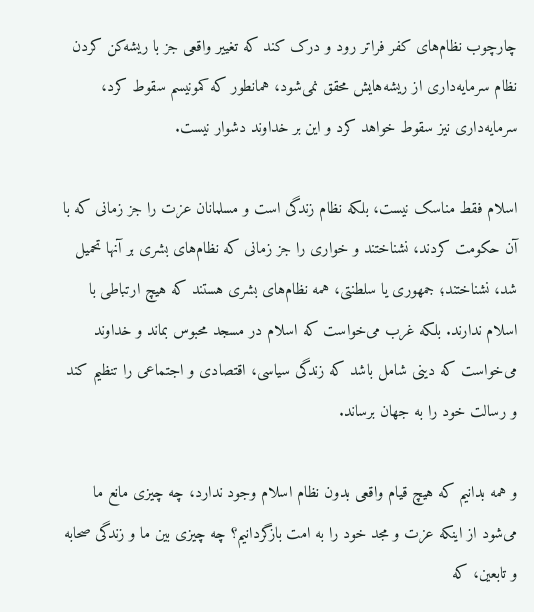چارچوب نظام‌های کفر فراتر رود و درک کند که تغییر واقعی جز با ریشه‌کن کردن نظام سرمایه‌داری از ریشه‌هایش محقق نمی‌شود، همانطور که کمونیسم سقوط کرد، سرمایه‌داری نیز سقوط خواهد کرد و این بر خداوند دشوار نیست.

اسلام فقط مناسک نیست، بلکه نظام زندگی است و مسلمانان عزت را جز زمانی که با آن حکومت کردند، نشناختند و خواری را جز زمانی که نظام‌های بشری بر آنها تحمیل شد، نشناختند؛ جمهوری یا سلطنتی، همه نظام‌های بشری هستند که هیچ ارتباطی با اسلام ندارند. بلکه غرب می‌خواست که اسلام در مسجد محبوس بماند و خداوند می‌خواست که دینی شامل باشد که زندگی سیاسی، اقتصادی و اجتماعی را تنظیم کند و رسالت خود را به جهان برساند.

و همه بدانیم که هیچ قیام واقعی بدون نظام اسلام وجود ندارد، چه چیزی مانع ما می‌شود از اینکه عزت و مجد خود را به امت بازگردانیم؟ چه چیزی بین ما و زندگی صحابه و تابعین، که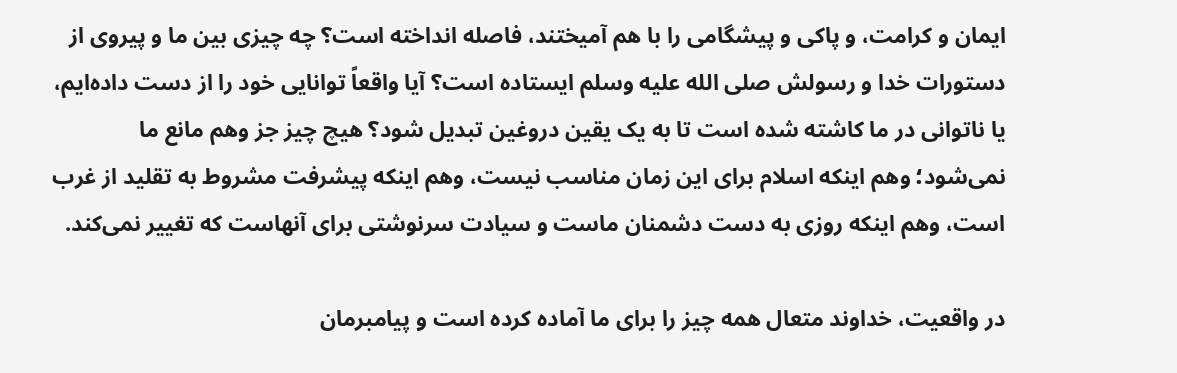ایمان و کرامت، و پاکی و پیشگامی را با هم آمیختند، فاصله انداخته است؟ چه چیزی بین ما و پیروی از دستورات خدا و رسولش صلى الله عليه وسلم ایستاده است؟ آیا واقعاً توانایی خود را از دست داده‌ایم، یا ناتوانی در ما کاشته شده است تا به یک یقین دروغین تبدیل شود؟ هیچ چیز جز وهم مانع ما نمی‌شود؛ وهم اینکه اسلام برای این زمان مناسب نیست، وهم اینکه پیشرفت مشروط به تقلید از غرب است، وهم اینکه روزی به دست دشمنان ماست و سیادت سرنوشتی برای آنهاست که تغییر نمی‌کند.

در واقعیت، خداوند متعال همه چیز را برای ما آماده کرده است و پیامبرمان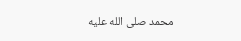محمد صلى الله عليه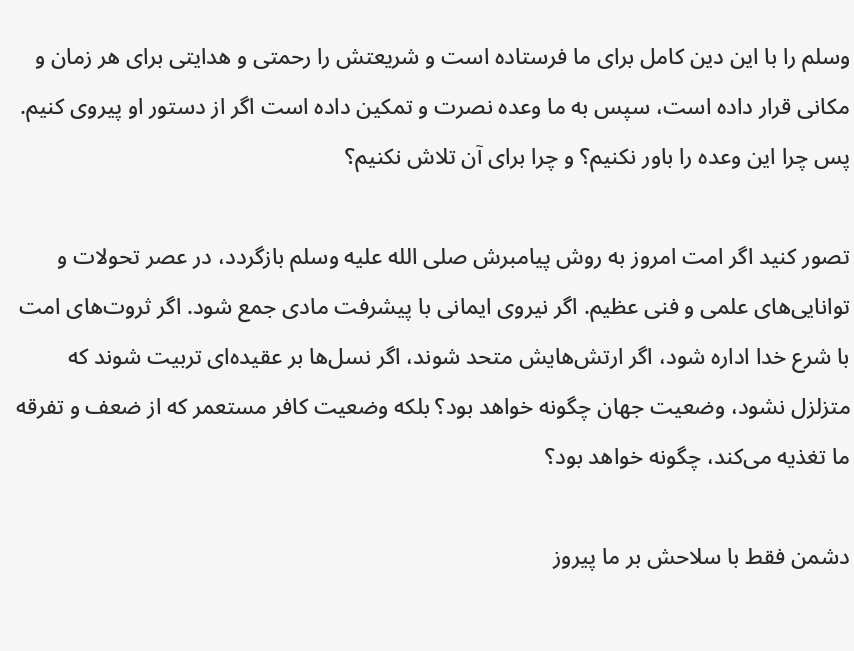وسلم را با این دین کامل برای ما فرستاده است و شریعتش را رحمتی و هدایتی برای هر زمان و مکانی قرار داده است، سپس به ما وعده نصرت و تمکین داده است اگر از دستور او پیروی کنیم. پس چرا این وعده را باور نکنیم؟ و چرا برای آن تلاش نکنیم؟

تصور کنید اگر امت امروز به روش پیامبرش صلى الله عليه وسلم بازگردد، در عصر تحولات و توانایی‌های علمی و فنی عظیم. اگر نیروی ایمانی با پیشرفت مادی جمع شود. اگر ثروت‌های امت با شرع خدا اداره شود، اگر ارتش‌هایش متحد شوند، اگر نسل‌ها بر عقیده‌ای تربیت شوند که متزلزل نشود، وضعیت جهان چگونه خواهد بود؟ بلکه وضعیت کافر مستعمر که از ضعف و تفرقه ما تغذیه می‌کند، چگونه خواهد بود؟

دشمن فقط با سلاحش بر ما پیروز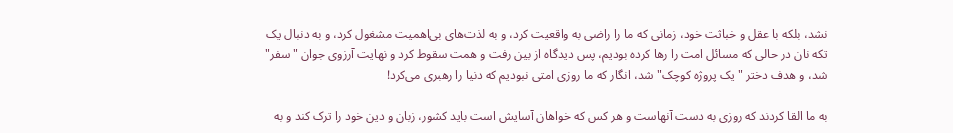نشد، بلکه با عقل و خباثت خود، زمانی که ما را راضی به واقعیت کرد، و به لذت‌های بی‌اهمیت مشغول کرد، و به دنبال یک تکه نان در حالی که مسائل امت را رها کرده بودیم، پس دیدگاه از بین رفت و همت سقوط کرد و نهایت آرزوی جوان "سفر" شد، و هدف دختر "یک پروژه کوچک" شد، انگار که ما روزی امتی نبودیم که دنیا را رهبری می‌کرد!

به ما القا کردند که روزی به دست آنهاست و هر کس که خواهان آسایش است باید کشور، زبان و دین خود را ترک کند و به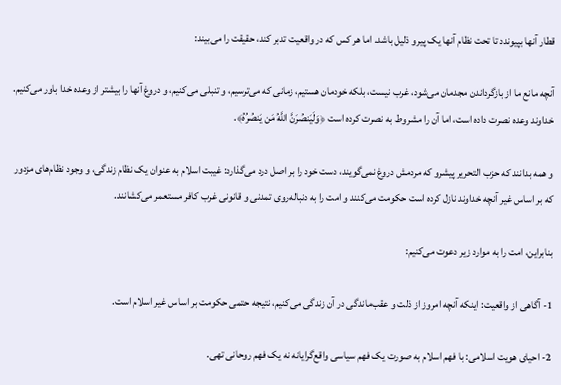قطار آنها بپیوندد تا تحت نظام آنها یک پیرو ذلیل باشد. اما هر کس که در واقعیت تدبر کند، حقیقت را می‌بیند:

آنچه مانع ما از بازگرداندن مجدمان می‌شود، غرب نیست، بلکه خودمان هستیم، زمانی که می‌ترسیم، و تنبلی می‌کنیم، و دروغ آنها را بیشتر از وعده خدا باور می‌کنیم. خداوند وعده نصرت داده است، اما آن را مشروط به نصرت کرده است ﴿وَلَيَنصُرَنَّ اللَّهُ مَن يَنصُرُهُ﴾.

و همه بدانند که حزب التحریر پیشرو که مردمش دروغ نمی‌گویند، دست خود را بر اصل درد می‌گذارد: غیبت اسلام به عنوان یک نظام زندگی، و وجود نظام‌های مزدور که بر اساس غیر آنچه خداوند نازل کرده است حکومت می‌کنند و امت را به دنباله‌روی تمدنی و قانونی غرب کافر مستعمر می‌کشانند.

بنابراین، امت را به موارد زیر دعوت می‌کنیم:

1- آگاهی از واقعیت: اینکه آنچه امروز از ذلت و عقب‌ماندگی در آن زندگی می‌کنیم، نتیجه حتمی حکومت بر اساس غیر اسلام است.

2- احیای هویت اسلامی: با فهم اسلام به صورت یک فهم سیاسی واقع‌گرایانه نه یک فهم روحانی تهی.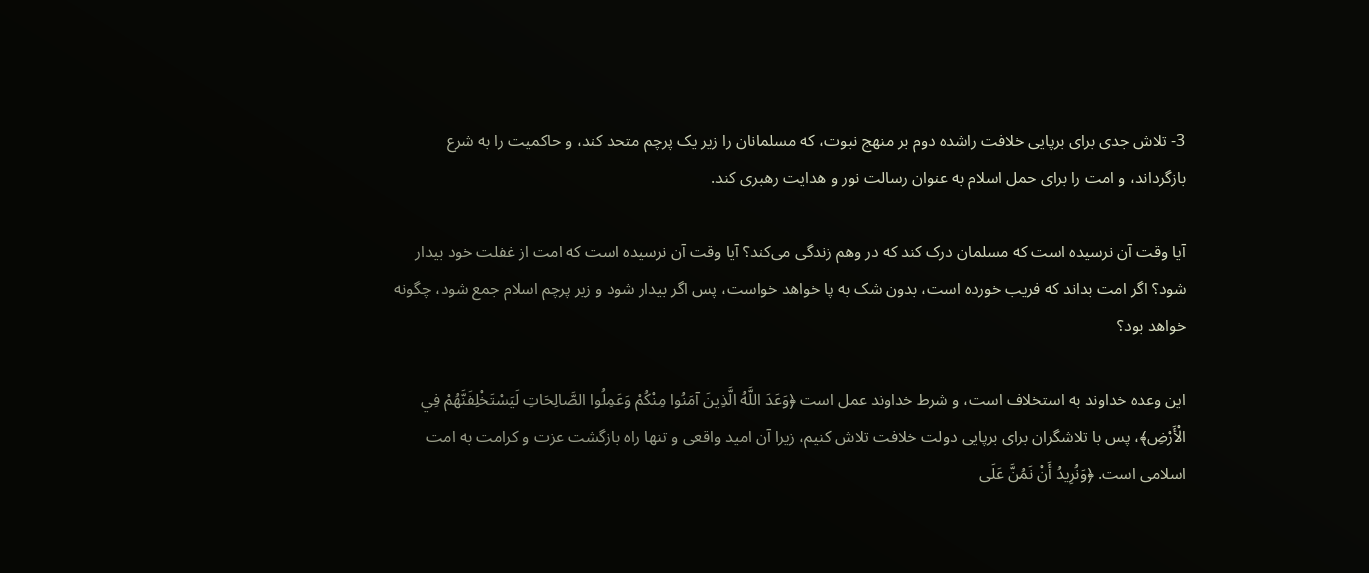3- تلاش جدی برای برپایی خلافت راشده دوم بر منهج نبوت، که مسلمانان را زیر یک پرچم متحد کند، و حاکمیت را به شرع بازگرداند، و امت را برای حمل اسلام به عنوان رسالت نور و هدایت رهبری کند.

آیا وقت آن نرسیده است که مسلمان درک کند که در وهم زندگی می‌کند؟ آیا وقت آن نرسیده است که امت از غفلت خود بیدار شود؟ اگر امت بداند که فریب خورده است، بدون شک به پا خواهد خواست، پس اگر بیدار شود و زیر پرچم اسلام جمع شود، چگونه خواهد بود؟

این وعده خداوند به استخلاف است، و شرط خداوند عمل است ﴿وَعَدَ اللَّهُ الَّذِينَ آمَنُوا مِنْكُمْ وَعَمِلُوا الصَّالِحَاتِ لَيَسْتَخْلِفَنَّهُمْ فِي الْأَرْضِ﴾، پس با تلاشگران برای برپایی دولت خلافت تلاش کنیم، زیرا آن امید واقعی و تنها راه بازگشت عزت و کرامت به امت اسلامی است. ﴿وَنُرِيدُ أَنْ نَمُنَّ عَلَى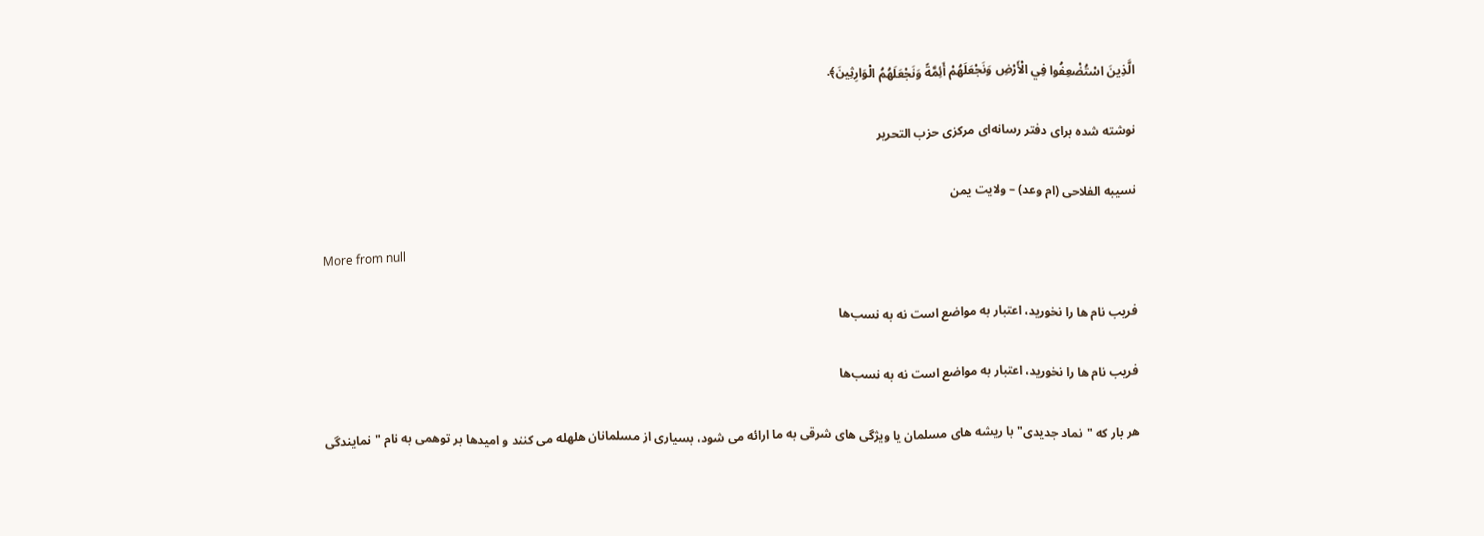الَّذِينَ اسْتُضْعِفُوا فِي الْأَرْضِ وَنَجْعَلَهُمْ أَئِمَّةً وَنَجْعَلَهُمُ الْوَارِثِينَ﴾.

نوشته شده برای دفتر رسانه‌ای مرکزی حزب التحریر

نسیبه الفلاحی (ام وعد) – ولایت یمن

More from null

فریب نام ها را نخورید، اعتبار به مواضع است نه به نسب‌ها

فریب نام ها را نخورید، اعتبار به مواضع است نه به نسب‌ها

هر بار که "نماد جدیدی" با ریشه های مسلمان یا ویژگی های شرقی به ما ارائه می شود، بسیاری از مسلمانان هلهله می کنند و امیدها بر توهمی به نام "نمایندگی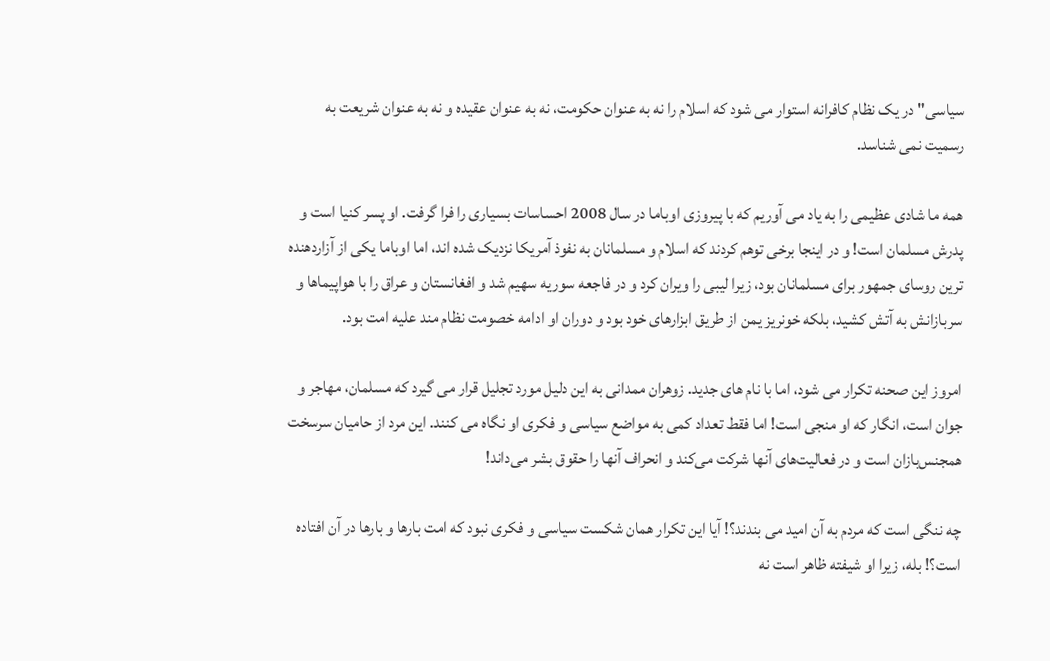سیاسی" در یک نظام کافرانه استوار می شود که اسلام را نه به عنوان حکومت، نه به عنوان عقیده و نه به عنوان شریعت به رسمیت نمی شناسد.

همه ما شادی عظیمی را به یاد می آوریم که با پیروزی اوباما در سال 2008 احساسات بسیاری را فرا گرفت. او پسر کنیا است و پدرش مسلمان است! و در اینجا برخی توهم کردند که اسلام و مسلمانان به نفوذ آمریکا نزدیک شده اند، اما اوباما یکی از آزاردهنده ترین روسای جمهور برای مسلمانان بود، زیرا لیبی را ویران کرد و در فاجعه سوریه سهیم شد و افغانستان و عراق را با هواپیماها و سربازانش به آتش کشید، بلکه خونریز یمن از طریق ابزارهای خود بود و دوران او ادامه خصومت نظام مند علیه امت بود.

امروز این صحنه تکرار می شود، اما با نام های جدید. زوهران ممدانی به این دلیل مورد تجلیل قرار می گیرد که مسلمان، مهاجر و جوان است، انگار که او منجی است! اما فقط تعداد کمی به مواضع سیاسی و فکری او نگاه می کنند. این مرد از حامیان سرسخت همجنس‌بازان است و در فعالیت‌های آنها شرکت می‌کند و انحراف آنها را حقوق بشر می‌داند!

چه ننگی است که مردم به آن امید می بندند؟! آیا این تکرار همان شکست سیاسی و فکری نبود که امت بارها و بارها در آن افتاده است؟! بله، زیرا او شیفته ظاهر است نه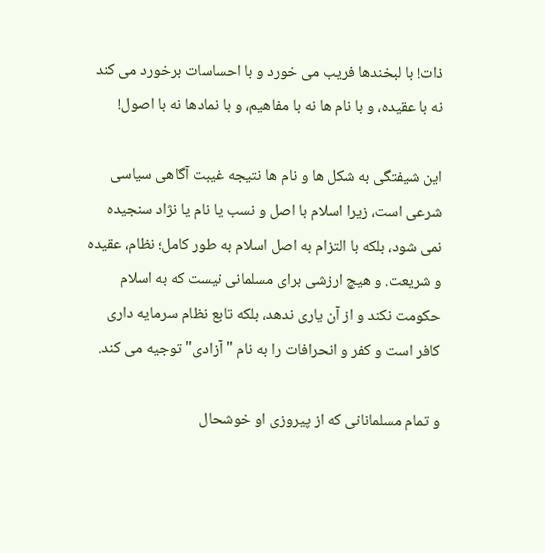ذات! با لبخندها فریب می خورد و با احساسات برخورد می کند نه با عقیده، و با نام ها نه با مفاهیم، و با نمادها نه با اصول!

این شیفتگی به شکل ها و نام ها نتیجه غیبت آگاهی سیاسی شرعی است، زیرا اسلام با اصل و نسب یا نام یا نژاد سنجیده نمی شود، بلکه با التزام به اصل اسلام به طور کامل؛ نظام، عقیده و شریعت. و هیچ ارزشی برای مسلمانی نیست که به اسلام حکومت نکند و از آن یاری ندهد، بلکه تابع نظام سرمایه داری کافر است و کفر و انحرافات را به نام "آزادی" توجیه می کند.

و تمام مسلمانانی که از پیروزی او خوشحال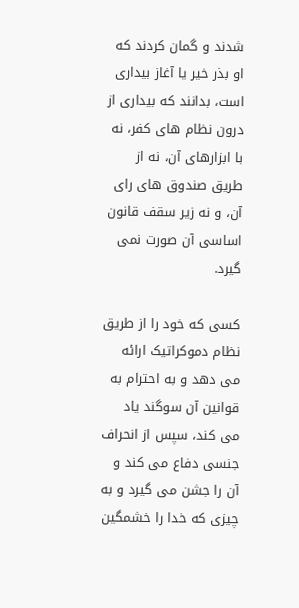شدند و گمان کردند که او بذر خیر یا آغاز بیداری است، بدانند که بیداری از درون نظام های کفر، نه با ابزارهای آن، نه از طریق صندوق های رای آن، و نه زیر سقف قانون اساسی آن صورت نمی گیرد.

کسی که خود را از طریق نظام دموکراتیک ارائه می دهد و به احترام به قوانین آن سوگند یاد می کند، سپس از انحراف جنسی دفاع می کند و آن را جشن می گیرد و به چیزی که خدا را خشمگین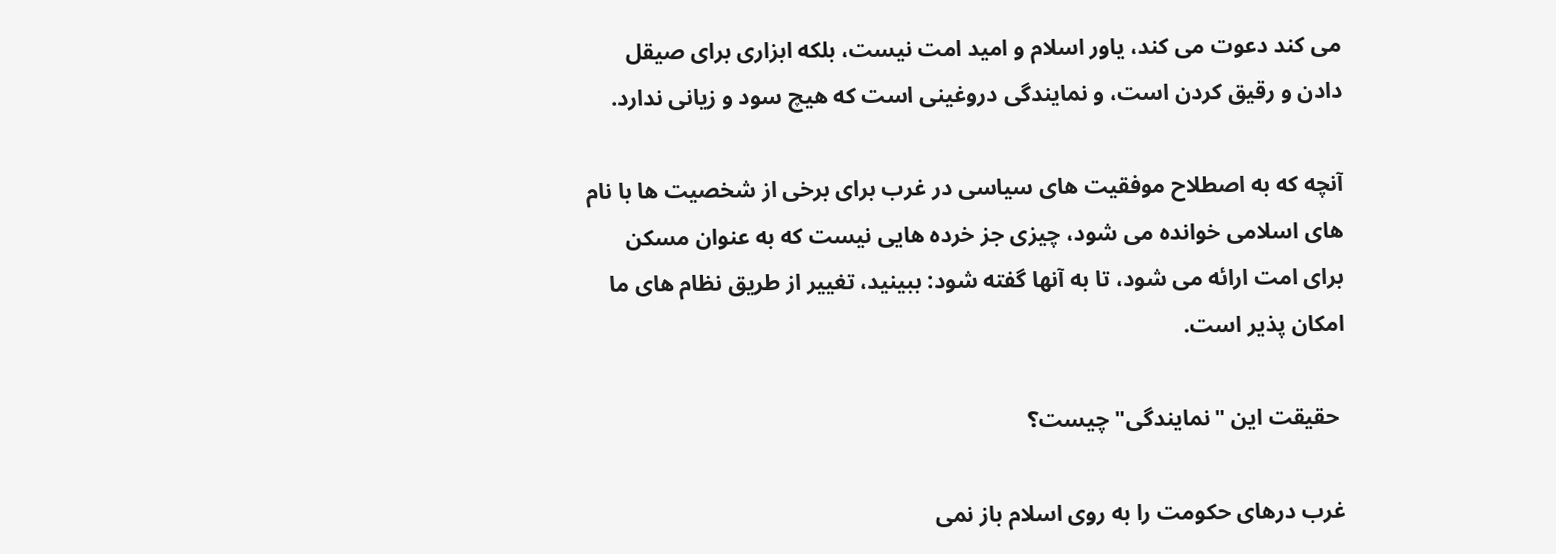می کند دعوت می کند، یاور اسلام و امید امت نیست، بلکه ابزاری برای صیقل دادن و رقیق کردن است، و نمایندگی دروغینی است که هیچ سود و زیانی ندارد.

آنچه که به اصطلاح موفقیت های سیاسی در غرب برای برخی از شخصیت ها با نام های اسلامی خوانده می شود، چیزی جز خرده هایی نیست که به عنوان مسکن برای امت ارائه می شود، تا به آنها گفته شود: ببینید، تغییر از طریق نظام های ما امکان پذیر است.

 حقیقت این "نمایندگی" چیست؟

غرب درهای حکومت را به روی اسلام باز نمی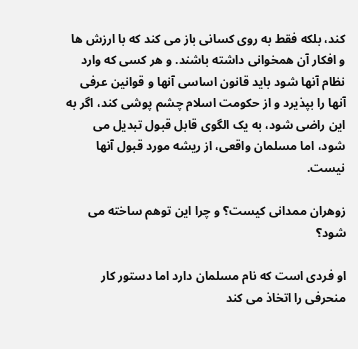کند، بلکه فقط به روی کسانی باز می کند که با ارزش ها و افکار آن همخوانی داشته باشند. و هر کسی که وارد نظام آنها شود باید قانون اساسی آنها و قوانین عرفی آنها را بپذیرد و از حکومت اسلام چشم پوشی کند، اگر به این راضی شود، به یک الگوی قابل قبول تبدیل می شود، اما مسلمان واقعی، از ریشه مورد قبول آنها نیست.

زوهران ممدانی کیست؟ و چرا این توهم ساخته می شود؟

او فردی است که نام مسلمان دارد اما دستور کار منحرفی را اتخاذ می کند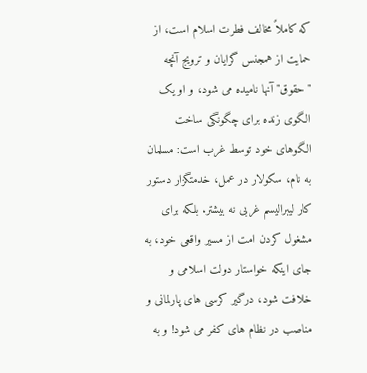که کاملاً مخالف فطرت اسلام است، از حمایت از همجنس گرایان و ترویج آنچه "حقوق" آنها نامیده می شود، و او یک الگوی زنده برای چگونگی ساخت الگوهای خود توسط غرب است: مسلمان به نام، سکولار در عمل، خدمتگزار دستور کار لیبرالیسم غربی نه بیشتر. بلکه برای مشغول کردن امت از مسیر واقعی خود، به جای اینکه خواستار دولت اسلامی و خلافت شود، درگیر کرسی های پارلمانی و مناصب در نظام های کفر می شود! و به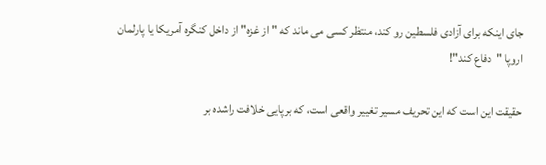جای اینکه برای آزادی فلسطین رو کند، منتظر کسی می ماند که "از غزه" از داخل کنگره آمریکا یا پارلمان اروپا "دفاع کند"!

حقیقت این است که این تحریف مسیر تغییر واقعی است، که برپایی خلافت راشده بر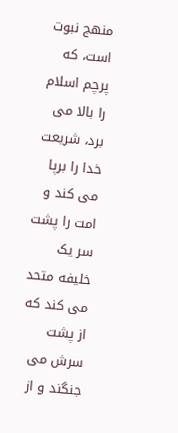منهج نبوت است، که پرچم اسلام را بالا می برد، شریعت خدا را برپا می کند و امت را پشت سر یک خلیفه متحد می کند که از پشت سرش می جنگند و از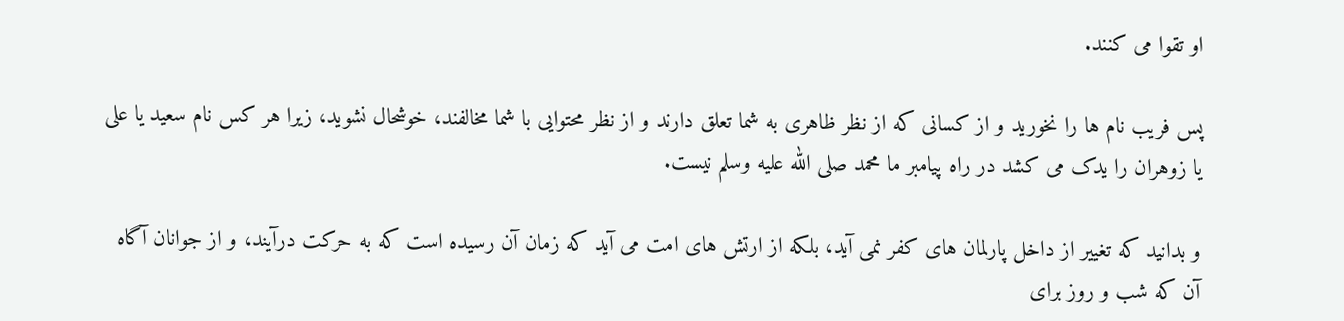او تقوا می کنند.

پس فریب نام ها را نخورید و از کسانی که از نظر ظاهری به شما تعلق دارند و از نظر محتوایی با شما مخالفند، خوشحال نشوید، زیرا هر کس نام سعید یا علی یا زوهران را یدک می کشد در راه پیامبر ما محمد صلى الله عليه وسلم نیست.

و بدانید که تغییر از داخل پارلمان های کفر نمی آید، بلکه از ارتش های امت می آید که زمان آن رسیده است که به حرکت درآیند، و از جوانان آگاه آن که شب و روز برای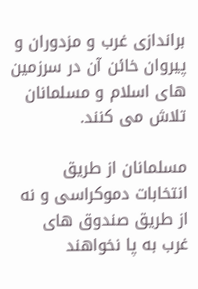براندازی غرب و مزدوران و پیروان خائن آن در سرزمین های اسلام و مسلمانان تلاش می کنند.

مسلمانان از طریق انتخابات دموکراسی و نه از طریق صندوق های غرب به پا نخواهند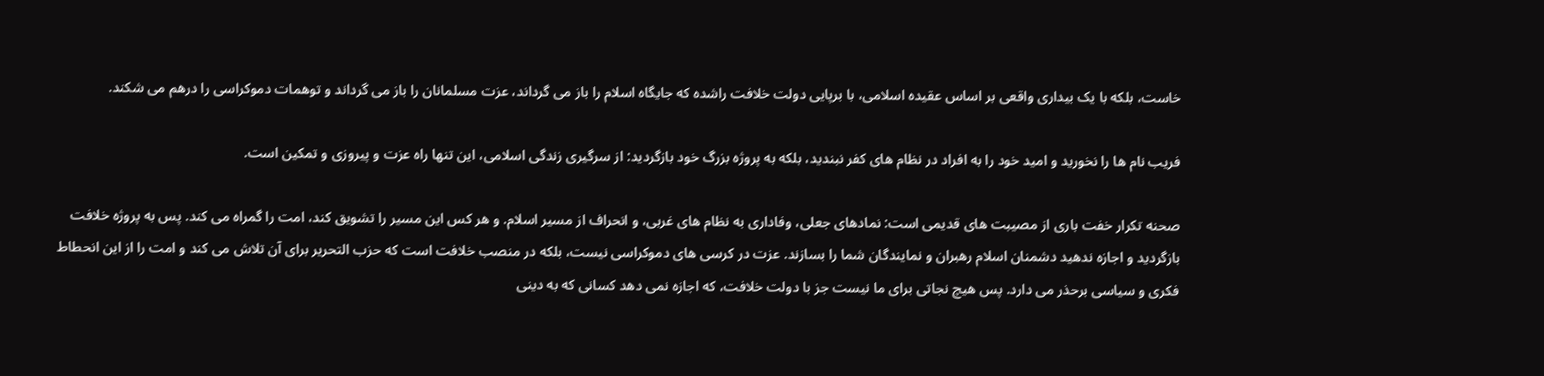خاست، بلکه با یک بیداری واقعی بر اساس عقیده اسلامی، با برپایی دولت خلافت راشده که جایگاه اسلام را باز می گرداند، عزت مسلمانان را باز می گرداند و توهمات دموکراسی را درهم می شکند.

فریب نام ها را نخورید و امید خود را به افراد در نظام های کفر نبندید، بلکه به پروژه بزرگ خود بازگردید: از سرگیری زندگی اسلامی، این تنها راه عزت و پیروزی و تمکین است.

صحنه تکرار خفت باری از مصیبت های قدیمی است: نمادهای جعلی، وفاداری به نظام های غربی، و انحراف از مسیر اسلام. و هر کس این مسیر را تشویق کند، امت را گمراه می کند. پس به پروژه خلافت بازگردید و اجازه ندهید دشمنان اسلام رهبران و نمایندگان شما را بسازند. عزت در کرسی های دموکراسی نیست، بلکه در منصب خلافت است که حزب التحریر برای آن تلاش می کند و امت را از این انحطاط فکری و سیاسی برحذر می دارد. پس هیچ نجاتی برای ما نیست جز با دولت خلافت، که اجازه نمی دهد کسانی که به دینی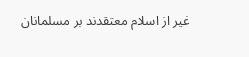غیر از اسلام معتقدند بر مسلمانان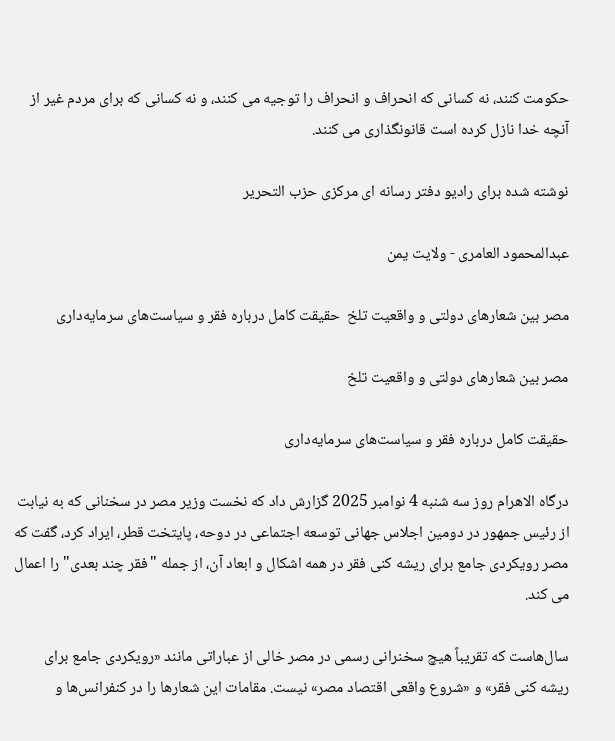حکومت کنند، نه کسانی که انحراف و انحراف را توجیه می کنند، و نه کسانی که برای مردم غیر از آنچه خدا نازل کرده است قانونگذاری می کنند.

نوشته شده برای رادیو دفتر رسانه ای مرکزی حزب التحریر

عبدالمحمود العامری - ولایت یمن

مصر بین شعارهای دولتی و واقعیت تلخ  حقیقت کامل درباره فقر و سیاست‌های سرمایه‌داری

مصر بین شعارهای دولتی و واقعیت تلخ

حقیقت کامل درباره فقر و سیاست‌های سرمایه‌داری

درگاه الاهرام روز سه شنبه 4 نوامبر 2025 گزارش داد که نخست وزیر مصر در سخنانی که به نیابت از رئیس جمهور در دومین اجلاس جهانی توسعه اجتماعی در دوحه، پایتخت قطر، ایراد کرد، گفت که مصر رویکردی جامع برای ریشه کنی فقر در همه اشکال و ابعاد آن، از جمله "فقر چند بعدی" را اعمال می کند.

سال‌هاست که تقریباً هیچ سخنرانی رسمی در مصر خالی از عباراتی مانند «رویکردی جامع برای ریشه کنی فقر» و «شروع واقعی اقتصاد مصر» نیست. مقامات این شعارها را در کنفرانس‌ها و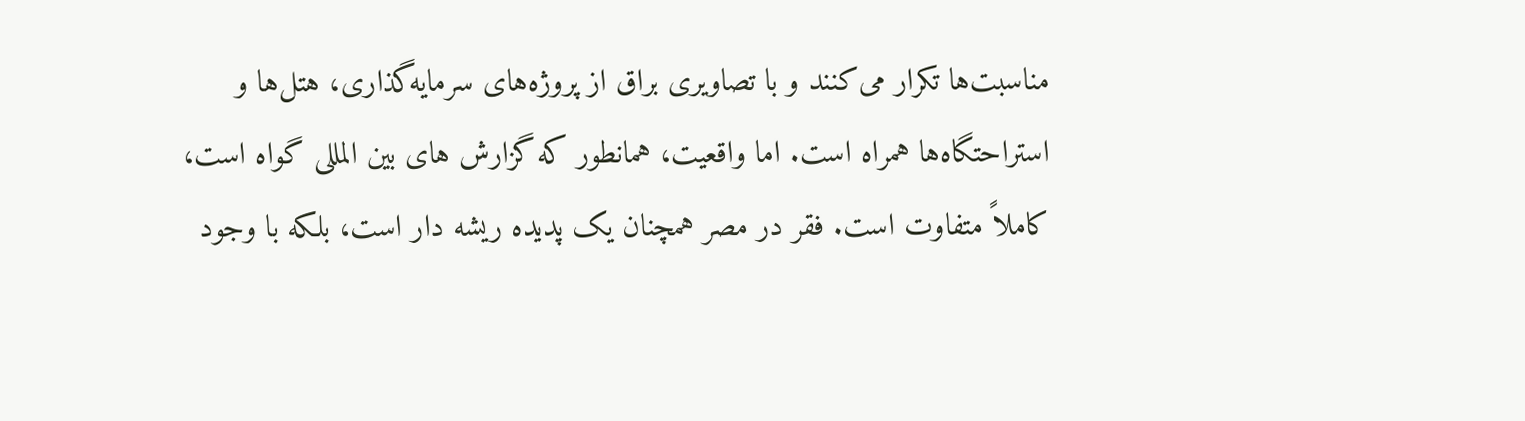مناسبت‌ها تکرار می‌کنند و با تصاویری براق از پروژه‌های سرمایه‌گذاری، هتل‌ها و استراحتگاه‌ها همراه است. اما واقعیت، همانطور که گزارش های بین المللی گواه است، کاملاً متفاوت است. فقر در مصر همچنان یک پدیده ریشه دار است، بلکه با وجود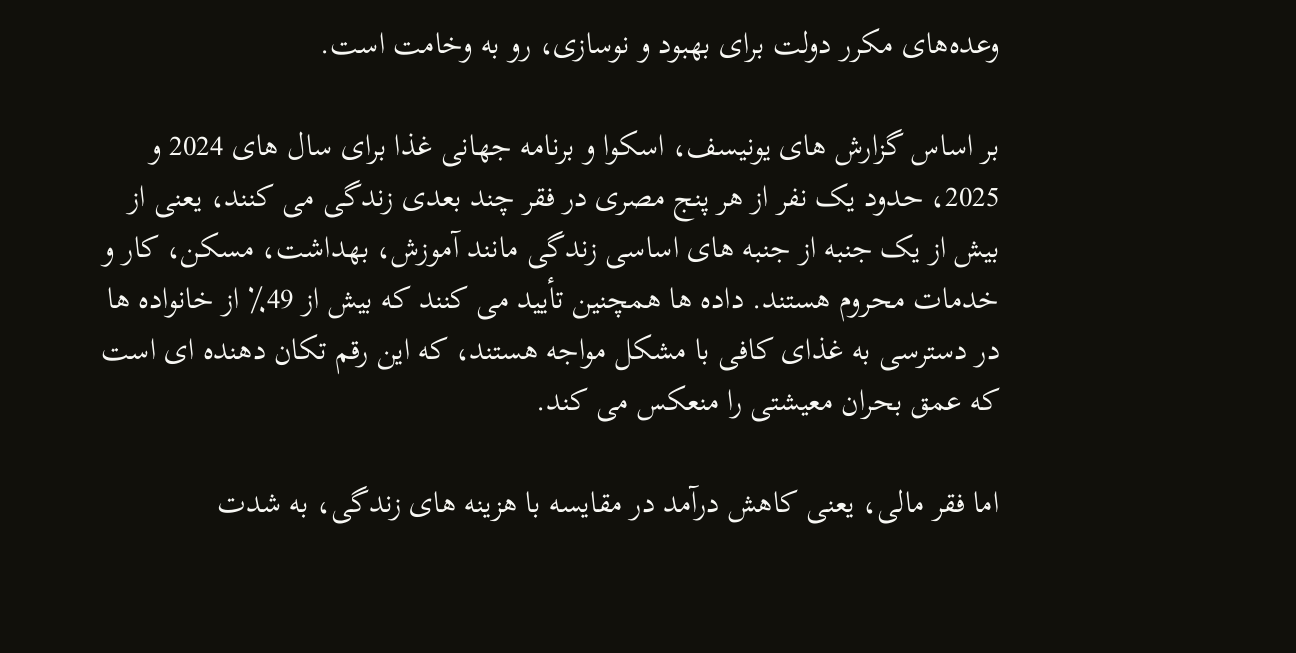وعده‌های مکرر دولت برای بهبود و نوسازی، رو به وخامت است.

بر اساس گزارش های یونیسف، اسکوا و برنامه جهانی غذا برای سال های 2024 و 2025، حدود یک نفر از هر پنج مصری در فقر چند بعدی زندگی می کنند، یعنی از بیش از یک جنبه از جنبه های اساسی زندگی مانند آموزش، بهداشت، مسکن، کار و خدمات محروم هستند. داده ها همچنین تأیید می کنند که بیش از 49٪ از خانواده ها در دسترسی به غذای کافی با مشکل مواجه هستند، که این رقم تکان دهنده ای است که عمق بحران معیشتی را منعکس می کند.

اما فقر مالی، یعنی کاهش درآمد در مقایسه با هزینه های زندگی، به شدت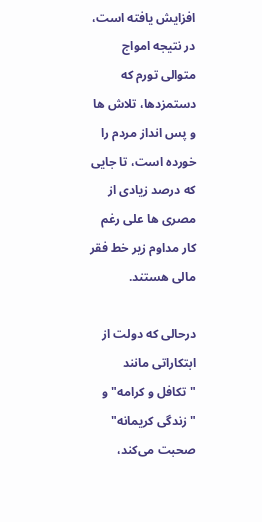افزایش یافته است، در نتیجه امواج متوالی تورم که دستمزدها، تلاش ها و پس انداز مردم را خورده است، تا جایی که درصد زیادی از مصری ها علی رغم کار مداوم زیر خط فقر مالی هستند.

درحالی که دولت از ابتکاراتی مانند "تکافل و کرامه" و "زندگی کریمانه" صحبت می‌کند،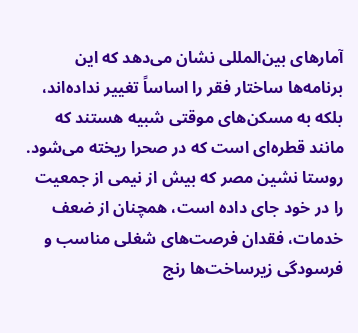آمارهای بین‌المللی نشان می‌دهد که این برنامه‌ها ساختار فقر را اساساً تغییر نداده‌اند، بلکه به مسکن‌های موقتی شبیه هستند که مانند قطره‌ای است که در صحرا ریخته می‌شود. روستا نشین مصر که بیش از نیمی از جمعیت را در خود جای داده است، همچنان از ضعف خدمات، فقدان فرصت‌های شغلی مناسب و فرسودگی زیرساخت‌ها رنج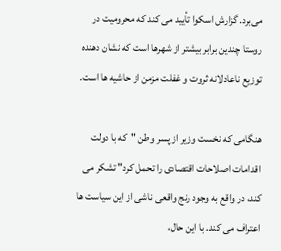می‌برد. گزارش اسکوا تأیید می کند که محرومیت در روستا چندین برابر بیشتر از شهرها است که نشان دهنده توزیع ناعادلانه ثروت و غفلت مزمن از حاشیه ها است.

هنگامی که نخست وزیر از پسر وطن "که با دولت اقدامات اصلاحات اقتصادی را تحمل کرد" تشکر می کند، در واقع به وجود رنج واقعی ناشی از این سیاست ها اعتراف می کند. با این حال،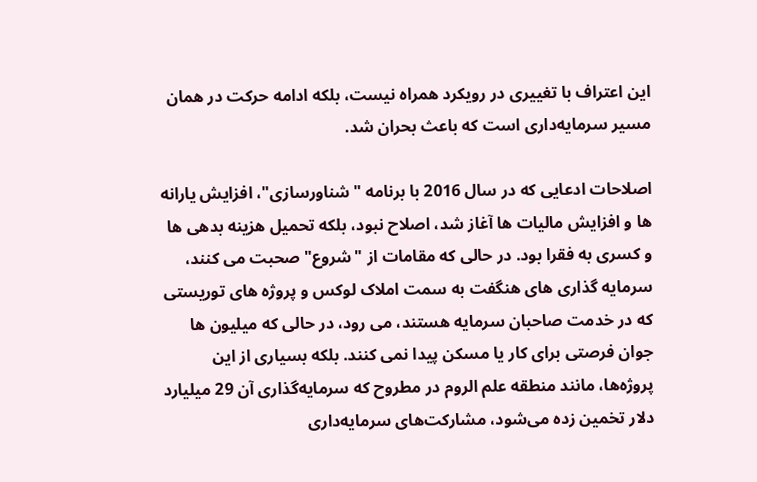این اعتراف با تغییری در رویکرد همراه نیست، بلکه ادامه حرکت در همان مسیر سرمایه‌داری است که باعث بحران شد.

اصلاحات ادعایی که در سال 2016 با برنامه "شناورسازی"، افزایش یارانه ها و افزایش مالیات ها آغاز شد، اصلاح نبود، بلکه تحمیل هزینه بدهی ها و کسری به فقرا بود. در حالی که مقامات از "شروع" صحبت می کنند، سرمایه گذاری های هنگفت به سمت املاک لوکس و پروژه های توریستی که در خدمت صاحبان سرمایه هستند، می رود، در حالی که میلیون ها جوان فرصتی برای کار یا مسکن پیدا نمی کنند. بلکه بسیاری از این پروژه‌ها، مانند منطقه علم الروم در مطروح که سرمایه‌گذاری آن 29 میلیارد دلار تخمین زده می‌شود، مشارکت‌های سرمایه‌داری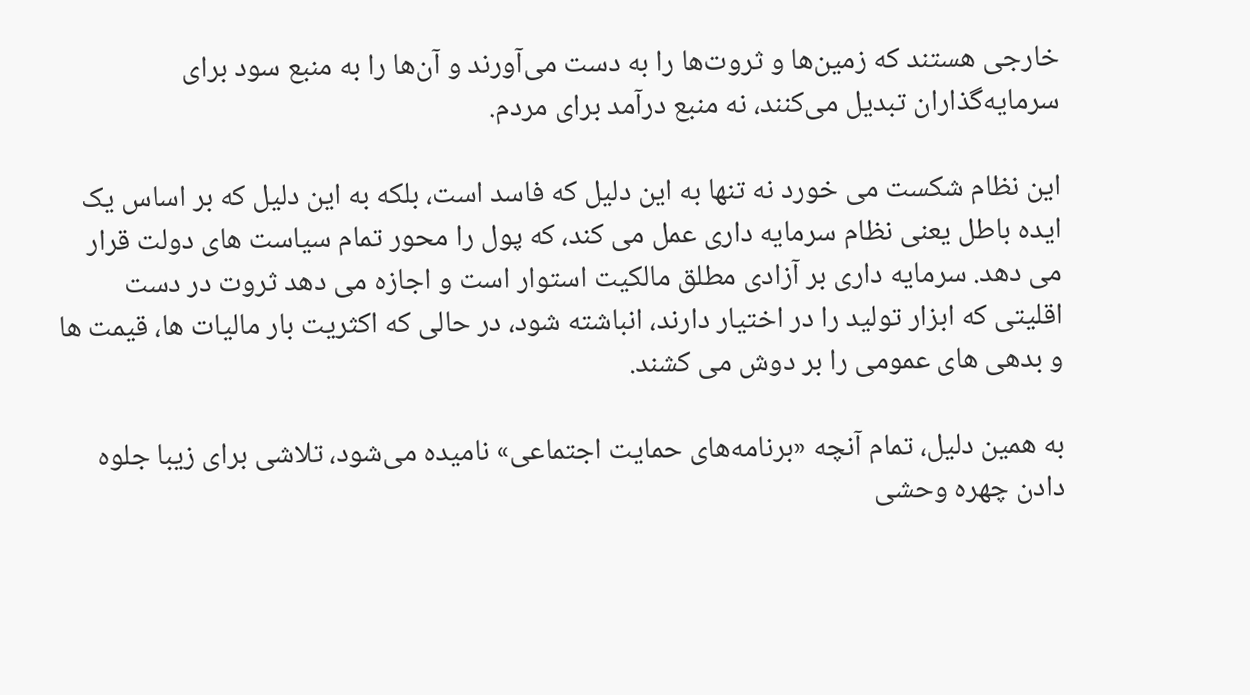خارجی هستند که زمین‌ها و ثروت‌ها را به دست می‌آورند و آن‌ها را به منبع سود برای سرمایه‌گذاران تبدیل می‌کنند، نه منبع درآمد برای مردم.

این نظام شکست می خورد نه تنها به این دلیل که فاسد است، بلکه به این دلیل که بر اساس یک ایده باطل یعنی نظام سرمایه داری عمل می کند، که پول را محور تمام سیاست های دولت قرار می دهد. سرمایه داری بر آزادی مطلق مالکیت استوار است و اجازه می دهد ثروت در دست اقلیتی که ابزار تولید را در اختیار دارند، انباشته شود، در حالی که اکثریت بار مالیات ها، قیمت ها و بدهی های عمومی را بر دوش می کشند.

به همین دلیل، تمام آنچه «برنامه‌های حمایت اجتماعی» نامیده می‌شود، تلاشی برای زیبا جلوه دادن چهره وحشی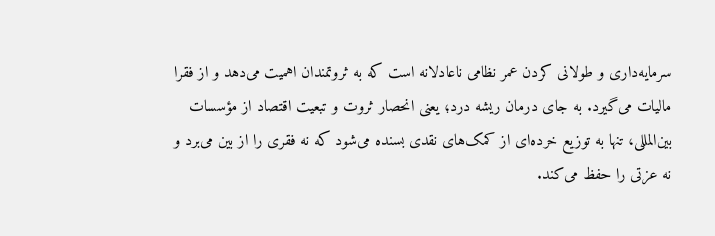سرمایه‌داری و طولانی کردن عمر نظامی ناعادلانه است که به ثروتمندان اهمیت می‌دهد و از فقرا مالیات می‌گیرد. به جای درمان ریشه درد؛ یعنی انحصار ثروت و تبعیت اقتصاد از مؤسسات بین‌المللی، تنها به توزیع خرده‌ای از کمک‌های نقدی بسنده می‌شود که نه فقری را از بین می‌برد و نه عزتی را حفظ می‌کند.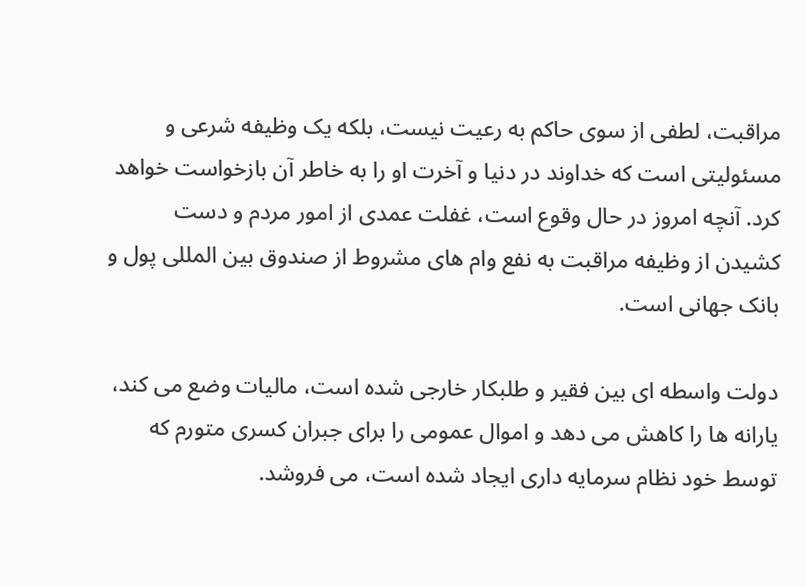مراقبت، لطفی از سوی حاکم به رعیت نیست، بلکه یک وظیفه شرعی و مسئولیتی است که خداوند در دنیا و آخرت او را به خاطر آن بازخواست خواهد کرد. آنچه امروز در حال وقوع است، غفلت عمدی از امور مردم و دست کشیدن از وظیفه مراقبت به نفع وام های مشروط از صندوق بین المللی پول و بانک جهانی است.

دولت واسطه ای بین فقیر و طلبکار خارجی شده است، مالیات وضع می کند، یارانه ها را کاهش می دهد و اموال عمومی را برای جبران کسری متورم که توسط خود نظام سرمایه داری ایجاد شده است، می فروشد.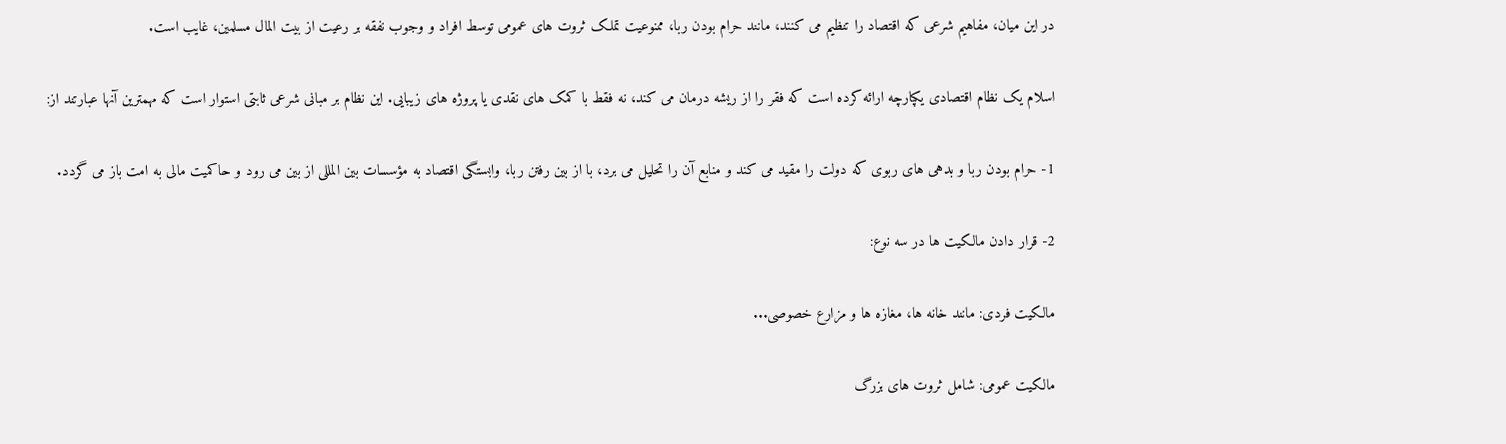در این میان، مفاهیم شرعی که اقتصاد را تنظیم می کنند، مانند حرام بودن ربا، ممنوعیت تملک ثروت های عمومی توسط افراد و وجوب نفقه بر رعیت از بیت المال مسلمین، غایب است.

اسلام یک نظام اقتصادی یکپارچه ارائه کرده است که فقر را از ریشه درمان می کند، نه فقط با کمک های نقدی یا پروژه های زیبایی. این نظام بر مبانی شرعی ثابتی استوار است که مهمترین آنها عبارتند از:

1- حرام بودن ربا و بدهی های ربوی که دولت را مقید می کند و منابع آن را تحلیل می برد، با از بین رفتن ربا، وابستگی اقتصاد به مؤسسات بین المللی از بین می رود و حاکمیت مالی به امت باز می گردد.

2- قرار دادن مالکیت ها در سه نوع:

مالکیت فردی: مانند خانه ها، مغازه ها و مزارع خصوصی...

مالکیت عمومی: شامل ثروت های بزرگ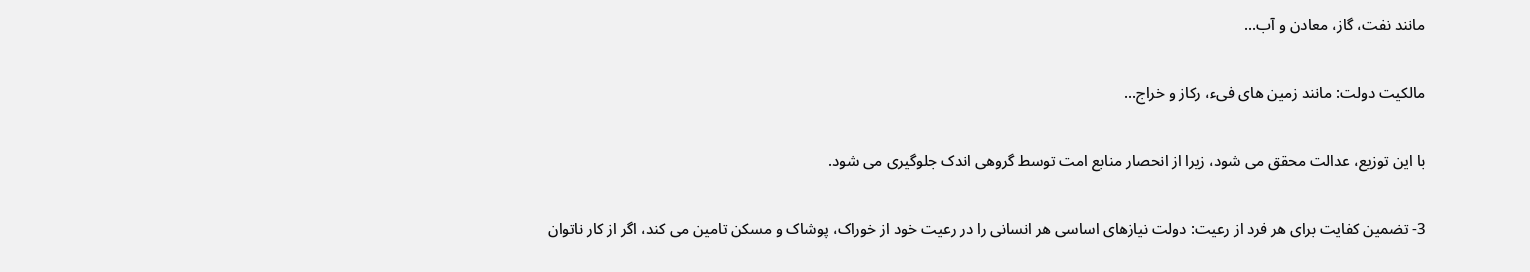مانند نفت، گاز، معادن و آب...

مالکیت دولت: مانند زمین های فیء، رکاز و خراج...

با این توزیع، عدالت محقق می شود، زیرا از انحصار منابع امت توسط گروهی اندک جلوگیری می شود.

3- تضمین کفایت برای هر فرد از رعیت: دولت نیازهای اساسی هر انسانی را در رعیت خود از خوراک، پوشاک و مسکن تامین می کند، اگر از کار ناتوان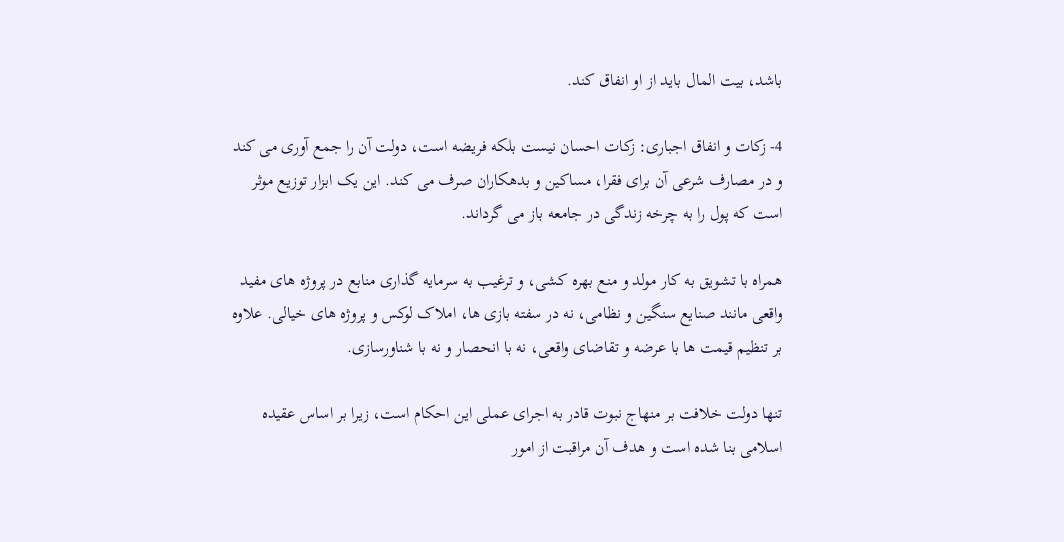باشد، بیت المال باید از او انفاق کند.

4- زکات و انفاق اجباری: زکات احسان نیست بلکه فریضه است، دولت آن را جمع آوری می کند و در مصارف شرعی آن برای فقرا، مساکین و بدهکاران صرف می کند. این یک ابزار توزیع موثر است که پول را به چرخه زندگی در جامعه باز می گرداند.

همراه با تشویق به کار مولد و منع بهره کشی، و ترغیب به سرمایه گذاری منابع در پروژه های مفید واقعی مانند صنایع سنگین و نظامی، نه در سفته بازی ها، املاک لوکس و پروژه های خیالی. علاوه بر تنظیم قیمت ها با عرضه و تقاضای واقعی، نه با انحصار و نه با شناورسازی.

تنها دولت خلافت بر منهاج نبوت قادر به اجرای عملی این احکام است، زیرا بر اساس عقیده اسلامی بنا شده است و هدف آن مراقبت از امور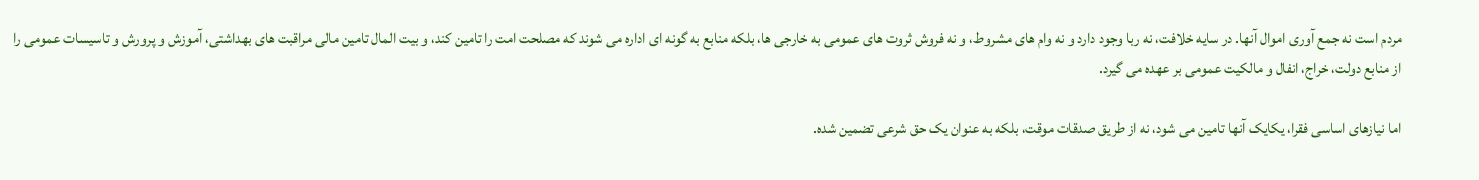مردم است نه جمع آوری اموال آنها. در سایه خلافت، نه ربا وجود دارد و نه وام های مشروط، و نه فروش ثروت های عمومی به خارجی ها، بلکه منابع به گونه ای اداره می شوند که مصلحت امت را تامین کند، و بیت المال تامین مالی مراقبت های بهداشتی، آموزش و پرورش و تاسیسات عمومی را از منابع دولت، خراج، انفال و مالکیت عمومی بر عهده می گیرد.

اما نیازهای اساسی فقرا، یکایک آنها تامین می شود، نه از طریق صدقات موقت، بلکه به عنوان یک حق شرعی تضمین شده.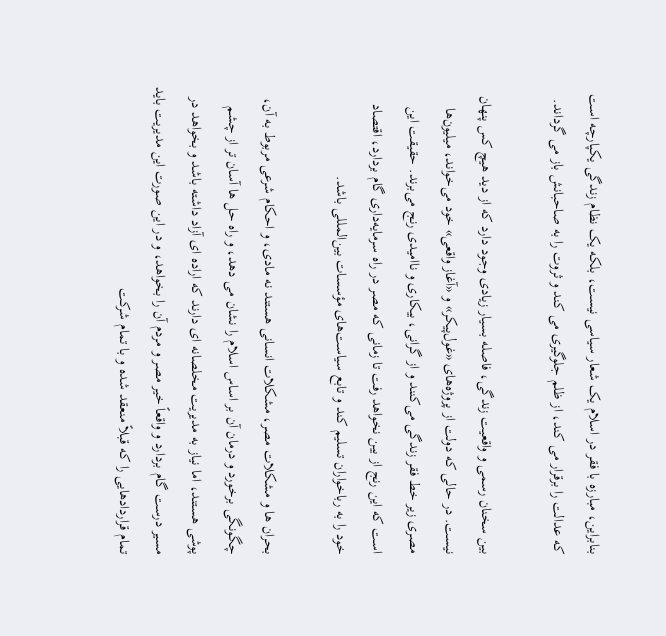بنابراین، مبارزه با فقر در اسلام یک شعار سیاسی نیست، بلکه یک نظام زندگی یکپارچه است که عدالت را برقرار می کند، از ظلم جلوگیری می کند و ثروت را به صاحبانش باز می گرداند.

بین سخنان رسمی و واقعیت زندگی، فاصله بسیار زیادی وجود دارد که از دید هیچ کس پنهان نیست. در حالی که دولت از پروژه‌های «غول‌پیکر» و «آغاز واقعی» خود می‌خواند، میلیون‌ها مصری زیر خط فقر زندگی می‌کنند و از گرانی، بیکاری و ناامیدی رنج می‌برند. حقیقت این است که این رنج از بین نخواهد رفت تا زمانی که مصر در راه سرمایه‌داری گام بردارد، اقتصاد خود را به رباخواران تسلیم کند و تابع سیاست‌های مؤسسات بین‌المللی باشد.

بحران ها و مشکلات مصر، مشکلات انسانی هستند نه مادی، و احکام شرعی مربوط به آن، چگونگی برخورد و درمان آن بر اساس اسلام را نشان می دهد، و راه حل ها آسان تر از چشم پوشی هستند، اما نیاز به مدیریت مخلصانه ای دارند که اراده ای آزاد داشته باشد و بخواهد در مسیر درست گام بردارد و واقعاً خیر مصر و مردم آن را بخواهد، و در این صورت این مدیریت باید تمام قراردادهایی را که قبلاً منعقد شده و با تمام شرکت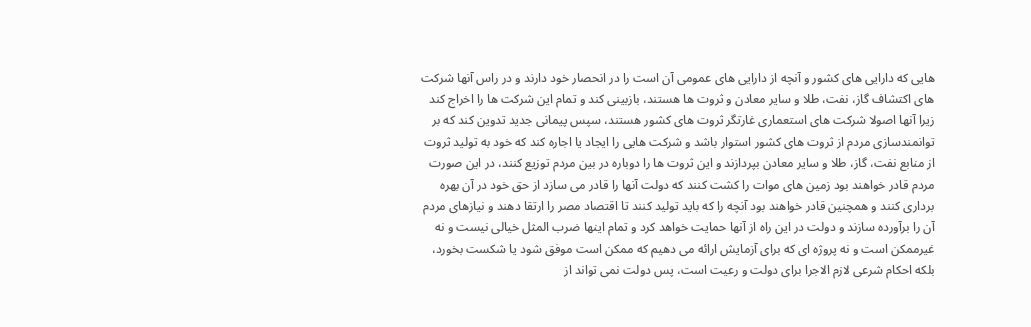هایی که دارایی های کشور و آنچه از دارایی های عمومی آن است را در انحصار خود دارند و در راس آنها شرکت های اکتشاف گاز، نفت، طلا و سایر معادن و ثروت ها هستند، بازبینی کند و تمام این شرکت ها را اخراج کند زیرا آنها اصولا شرکت های استعماری غارتگر ثروت های کشور هستند، سپس پیمانی جدید تدوین کند که بر توانمندسازی مردم از ثروت های کشور استوار باشد و شرکت هایی را ایجاد یا اجاره کند که خود به تولید ثروت از منابع نفت، گاز، طلا و سایر معادن بپردازند و این ثروت ها را دوباره در بین مردم توزیع کنند، در این صورت مردم قادر خواهند بود زمین های موات را کشت کنند که دولت آنها را قادر می سازد از حق خود در آن بهره برداری کنند و همچنین قادر خواهند بود آنچه را که باید تولید کنند تا اقتصاد مصر را ارتقا دهند و نیازهای مردم آن را برآورده سازند و دولت در این راه از آنها حمایت خواهد کرد و تمام اینها ضرب المثل خیالی نیست و نه غیرممکن است و نه پروژه ای که برای آزمایش ارائه می دهیم که ممکن است موفق شود یا شکست بخورد، بلکه احکام شرعی لازم الاجرا برای دولت و رعیت است، پس دولت نمی تواند از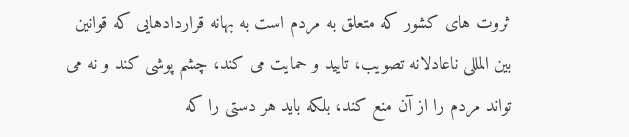ثروت های کشور که متعلق به مردم است به بهانه قراردادهایی که قوانین بین المللی ناعادلانه تصویب، تایید و حمایت می کند، چشم پوشی کند و نه می تواند مردم را از آن منع کند، بلکه باید هر دستی را که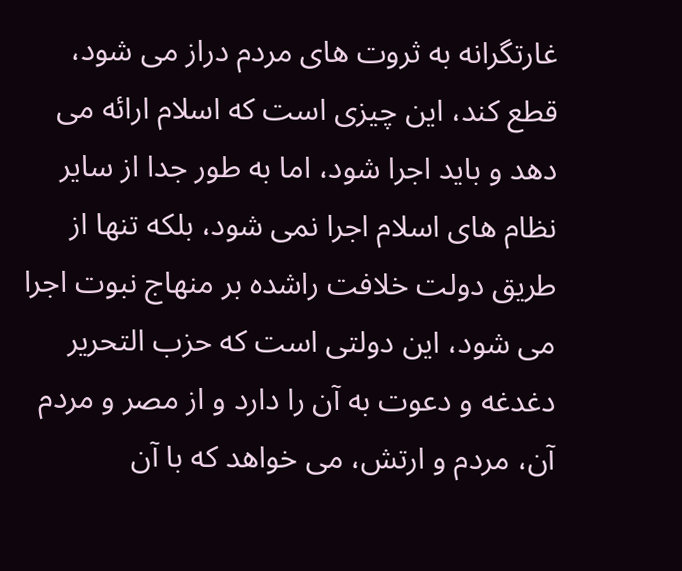غارتگرانه به ثروت های مردم دراز می شود، قطع کند، این چیزی است که اسلام ارائه می دهد و باید اجرا شود، اما به طور جدا از سایر نظام های اسلام اجرا نمی شود، بلکه تنها از طریق دولت خلافت راشده بر منهاج نبوت اجرا می شود، این دولتی است که حزب التحریر دغدغه و دعوت به آن را دارد و از مصر و مردم آن، مردم و ارتش، می خواهد که با آن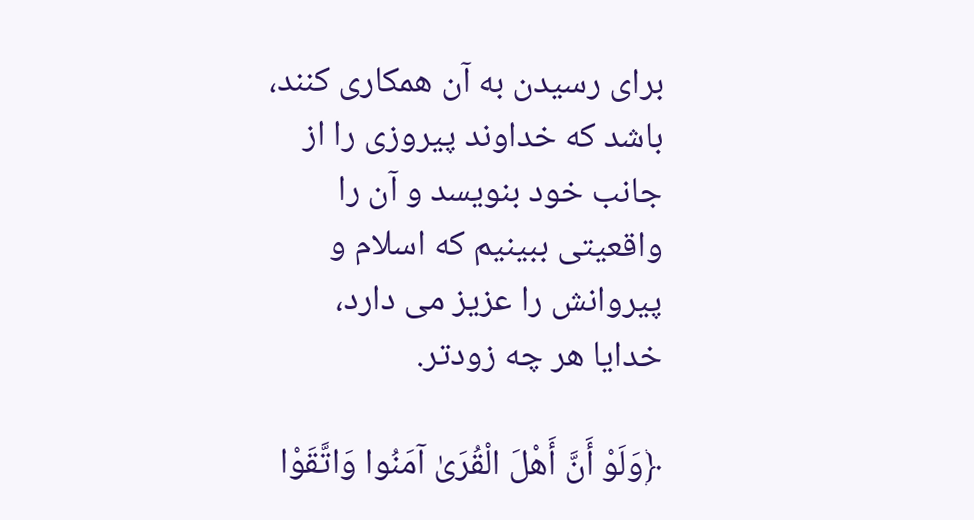برای رسیدن به آن همکاری کنند، باشد که خداوند پیروزی را از جانب خود بنویسد و آن را واقعیتی ببینیم که اسلام و پیروانش را عزیز می دارد، خدایا هر چه زودتر.

﴿وَلَوْ أَنَّ أَهْلَ الْقُرَىٰ آمَنُوا وَاتَّقَوْا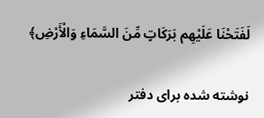لَفَتَحْنَا عَلَيْهِم بَرَكَاتٍ مِّنَ السَّمَاءِ وَالْأَرْضِ﴾

نوشته شده برای دفتر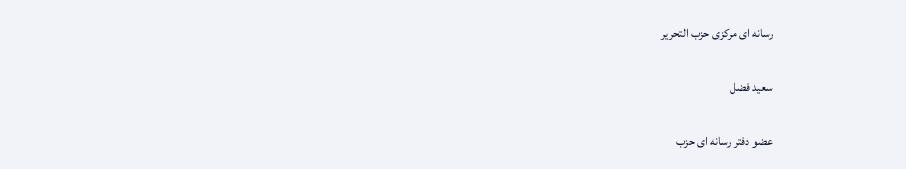رسانه ای مرکزی حزب التحریر

سعید فضل

عضو دفتر رسانه ای حزب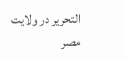التحریر در ولایت مصر